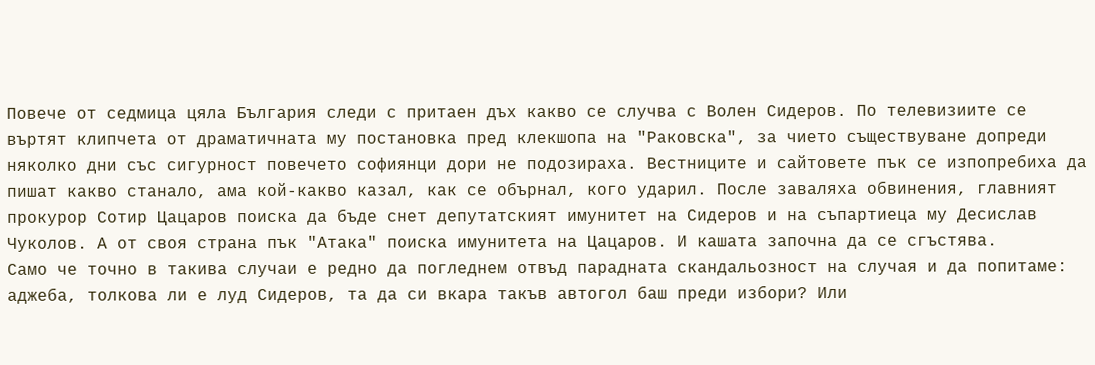Повече от седмица цяла България следи с притаен дъх какво се случва с Волен Сидеров. По телевизиите се въртят клипчета от драматичната му постановка пред клекшопа на "Раковска", за чието съществуване допреди няколко дни със сигурност повечето софиянци дори не подозираха. Вестниците и сайтовете пък се изпопребиха да пишат какво станало, ама кой-какво казал, как се обърнал, кого ударил. После заваляха обвинения, главният прокурор Сотир Цацаров поиска да бъде снет депутатският имунитет на Сидеров и на съпартиеца му Десислав Чуколов. А от своя страна пък "Атака" поиска имунитета на Цацаров. И кашата започна да се сгъстява.
Само че точно в такива случаи е редно да погледнем отвъд парадната скандальозност на случая и да попитаме: аджеба, толкова ли е луд Сидеров, та да си вкара такъв автогол баш преди избори? Или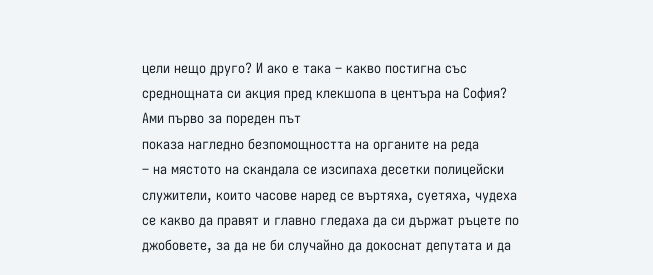цели нещо друго? И ако е така – какво постигна със среднощната си акция пред клекшопа в центъра на София?
Ами първо за пореден път
показа нагледно безпомощността на органите на реда
– на мястото на скандала се изсипаха десетки полицейски служители, които часове наред се въртяха, суетяха, чудеха се какво да правят и главно гледаха да си държат ръцете по джобовете, за да не би случайно да докоснат депутата и да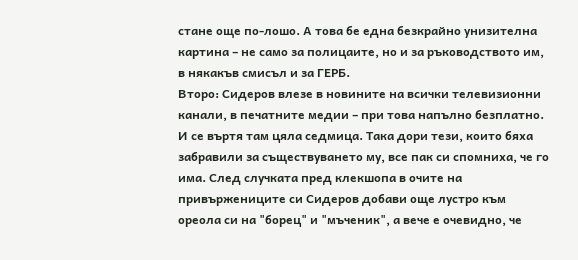стане още по-лошо. А това бе една безкрайно унизителна картина – не само за полицаите, но и за ръководството им, в някакъв смисъл и за ГЕРБ.
Второ: Сидеров влезе в новините на всички телевизионни канали, в печатните медии – при това напълно безплатно. И се въртя там цяла седмица. Така дори тези, които бяха забравили за съществуването му, все пак си спомниха, че го има. След случката пред клекшопа в очите на привържениците си Сидеров добави още лустро към ореола си на "борец" и "мъченик", а вече е очевидно, че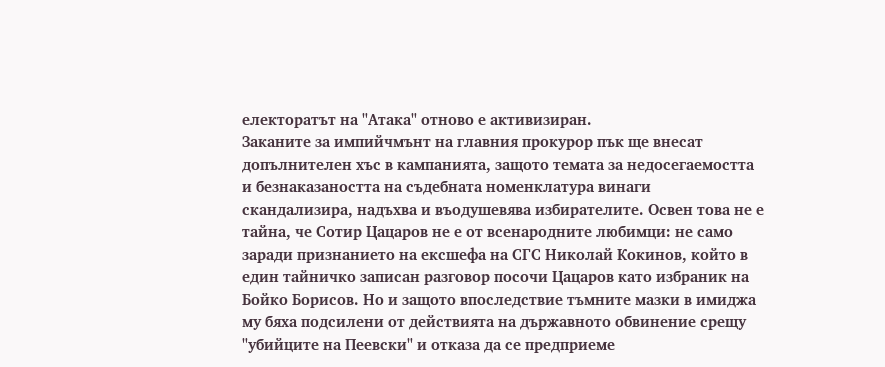електоратът на "Атака" отново е активизиран.
Заканите за импийчмънт на главния прокурор пък ще внесат допълнителен хъс в кампанията, защото темата за недосегаемостта и безнаказаността на съдебната номенклатура винаги скандализира, надъхва и въодушевява избирателите. Освен това не е тайна, че Сотир Цацаров не е от всенародните любимци: не само заради признанието на ексшефа на СГС Николай Кокинов, който в един тайничко записан разговор посочи Цацаров като избраник на Бойко Борисов. Но и защото впоследствие тъмните мазки в имиджа му бяха подсилени от действията на държавното обвинение срещу "убийците на Пеевски" и отказа да се предприеме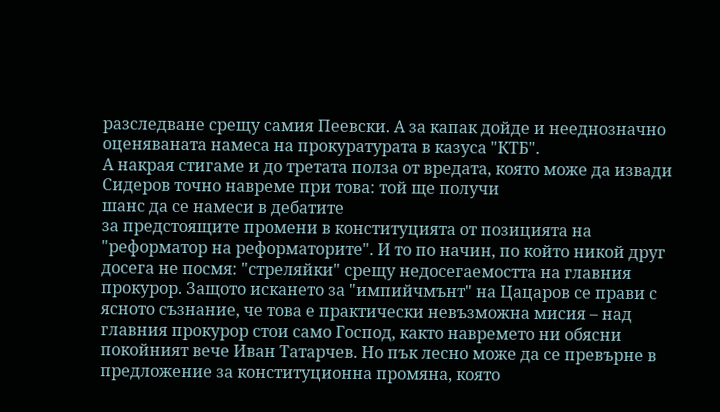разследване срещу самия Пеевски. А за капак дойде и нееднозначно оценяваната намеса на прокуратурата в казуса "КТБ".
А накрая стигаме и до третата полза от вредата, която може да извади Сидеров точно навреме при това: той ще получи
шанс да се намеси в дебатите
за предстоящите промени в конституцията от позицията на "реформатор на реформаторите". И то по начин, по който никой друг досега не посмя: "стреляйки" срещу недосегаемостта на главния прокурор. Защото искането за "импийчмънт" на Цацаров се прави с ясното съзнание, че това е практически невъзможна мисия – над главния прокурор стои само Господ, както навремето ни обясни покойният вече Иван Татарчев. Но пък лесно може да се превърне в предложение за конституционна промяна, която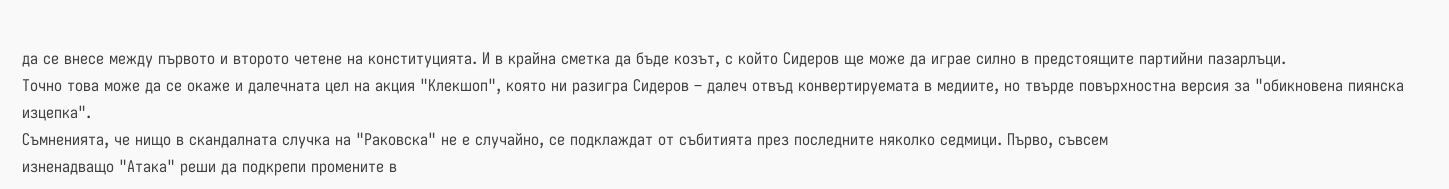да се внесе между първото и второто четене на конституцията. И в крайна сметка да бъде козът, с който Сидеров ще може да играе силно в предстоящите партийни пазарлъци.
Точно това може да се окаже и далечната цел на акция "Клекшоп", която ни разигра Сидеров – далеч отвъд конвертируемата в медиите, но твърде повърхностна версия за "обикновена пиянска изцепка".
Съмненията, че нищо в скандалната случка на "Раковска" не е случайно, се подклаждат от събитията през последните няколко седмици. Първо, съвсем
изненадващо "Атака" реши да подкрепи промените в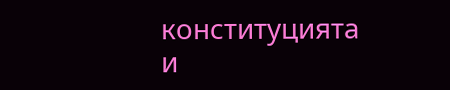конституцията
и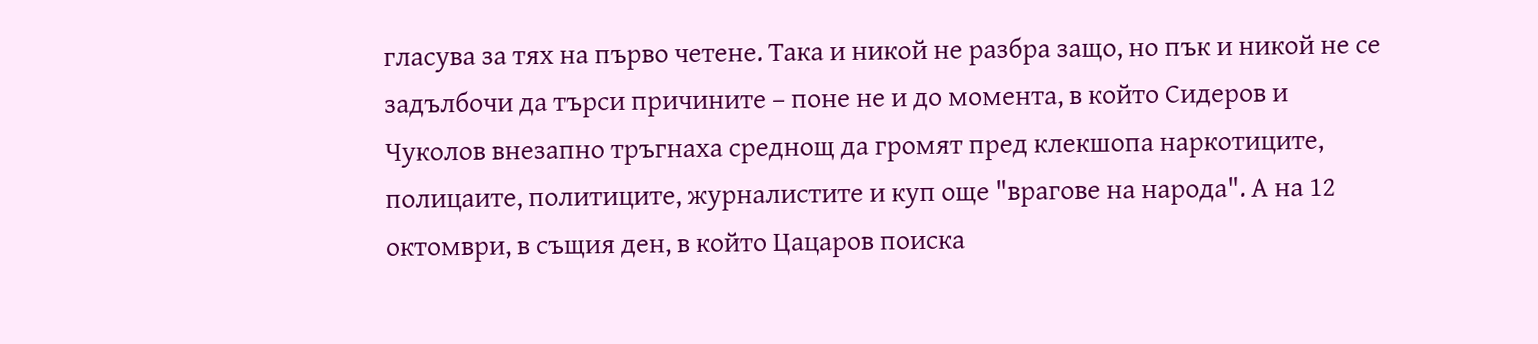гласува за тях на първо четене. Така и никой не разбра защо, но пък и никой не се задълбочи да търси причините – поне не и до момента, в който Сидеров и Чуколов внезапно тръгнаха среднощ да громят пред клекшопа наркотиците, полицаите, политиците, журналистите и куп още "врагове на народа". А на 12 октомври, в същия ден, в който Цацаров поиска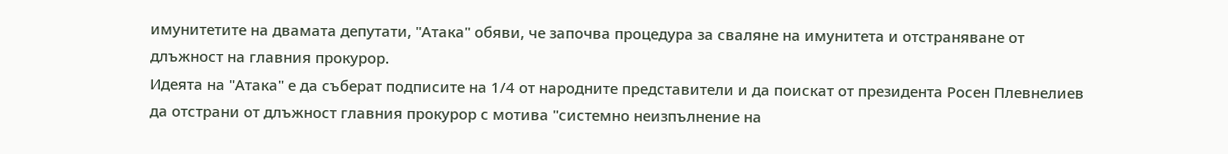имунитетите на двамата депутати, "Атака" обяви, че започва процедура за сваляне на имунитета и отстраняване от длъжност на главния прокурор.
Идеята на "Атака" е да съберат подписите на 1/4 от народните представители и да поискат от президента Росен Плевнелиев да отстрани от длъжност главния прокурор с мотива "системно неизпълнение на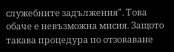служебните задължения". Това обаче е невъзможна мисия. Защото такава процедура по отзоваване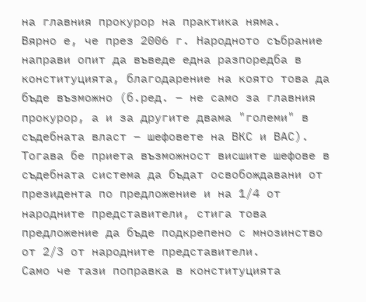на главния прокурор на практика няма.
Вярно е, че през 2006 г. Народното събрание направи опит да въведе една разпоредба в конституцията, благодарение на която това да бъде възможно (б.ред. – не само за главния прокурор, а и за другите двама "големи" в съдебната власт – шефовете на ВКС и ВАС). Тогава бе приета възможност висшите шефове в съдебната система да бъдат освобождавани от президента по предложение и на 1/4 от народните представители, стига това предложение да бъде подкрепено с мнозинство от 2/3 от народните представители.
Само че тази поправка в конституцията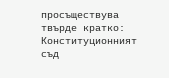просъществува твърде кратко: Конституционният съд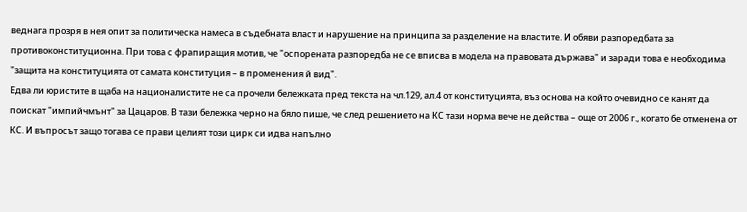веднага прозря в нея опит за политическа намеса в съдебната власт и нарушение на принципа за разделение на властите. И обяви разпоредбата за противоконституционна. При това с фрапиращия мотив, че "оспорената разпоредба не се вписва в модела на правовата държава" и заради това е необходима "защита на конституцията от самата конституция – в променения й вид".
Едва ли юристите в щаба на националистите не са прочели бележката пред текста на чл.129, ал.4 от конституцията, въз основа на който очевидно се канят да поискат "импийчмънт" за Цацаров. В тази бележка черно на бяло пише, че след решението на КС тази норма вече не действа – още от 2006 г., когато бе отменена от КС. И въпросът защо тогава се прави целият този цирк си идва напълно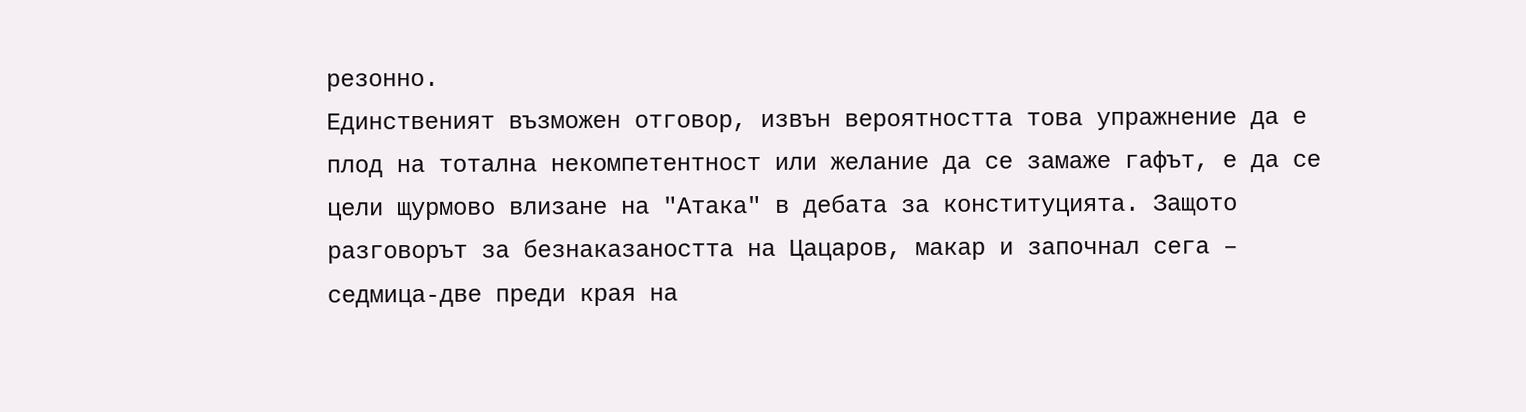резонно.
Единственият възможен отговор, извън вероятността това упражнение да е плод на тотална некомпетентност или желание да се замаже гафът, е да се цели щурмово влизане на "Атака" в дебата за конституцията. Защото разговорът за безнаказаността на Цацаров, макар и започнал сега – седмица-две преди края на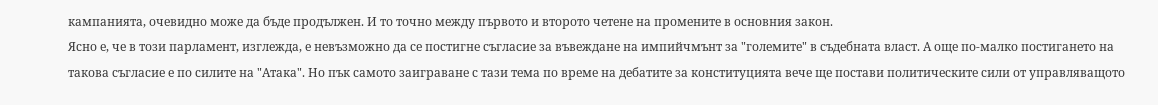кампанията, очевидно може да бъде продължен. И то точно между първото и второто четене на промените в основния закон.
Ясно е, че в този парламент, изглежда, е невъзможно да се постигне съгласие за въвеждане на импийчмънт за "големите" в съдебната власт. А още по-малко постигането на такова съгласие е по силите на "Атака". Но пък самото заиграване с тази тема по време на дебатите за конституцията вече ще постави политическите сили от управляващото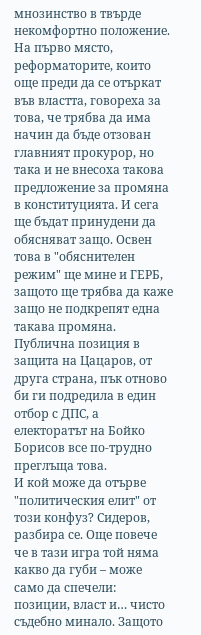мнозинство в твърде некомфортно положение.
На първо място, реформаторите, които още преди да се отъркат във властта, говореха за това, че трябва да има начин да бъде отзован главният прокурор, но така и не внесоха такова предложение за промяна в конституцията. И сега ще бъдат принудени да обясняват защо. Освен това в "обяснителен режим" ще мине и ГЕРБ, защото ще трябва да каже защо не подкрепят една такава промяна. Публична позиция в защита на Цацаров, от друга страна, пък отново би ги подредила в един отбор с ДПС, а електоратът на Бойко Борисов все по-трудно преглъща това.
И кой може да отърве "политическия елит" от този конфуз? Сидеров, разбира се. Още повече че в тази игра той няма какво да губи – може само да спечели: позиции, власт и… чисто съдебно минало. Защото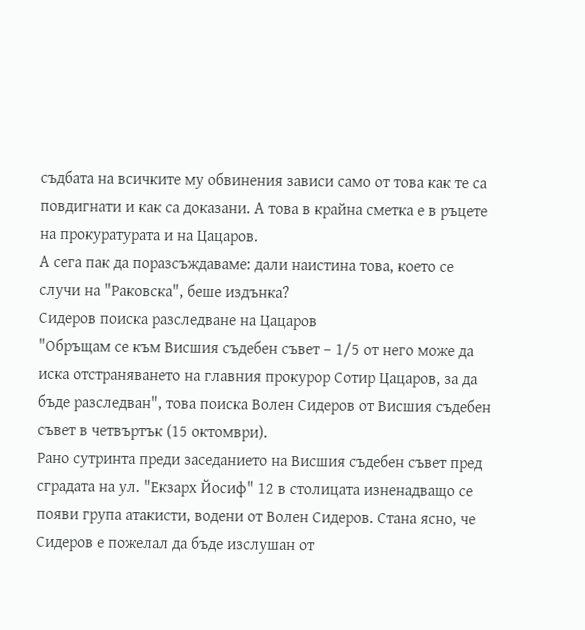съдбата на всичките му обвинения зависи само от това как те са повдигнати и как са доказани. А това в крайна сметка е в ръцете на прокуратурата и на Цацаров.
А сега пак да поразсъждаваме: дали наистина това, което се случи на "Раковска", беше издънка?
Сидеров поиска разследване на Цацаров
"Обръщам се към Висшия съдебен съвет – 1/5 от него може да иска отстраняването на главния прокурор Сотир Цацаров, за да бъде разследван", това поиска Волен Сидеров от Висшия съдебен съвет в четвъртък (15 октомври).
Рано сутринта преди заседанието на Висшия съдебен съвет пред сградата на ул. "Екзарх Йосиф" 12 в столицата изненадващо се появи група атакисти, водени от Волен Сидеров. Стана ясно, че Сидеров е пожелал да бъде изслушан от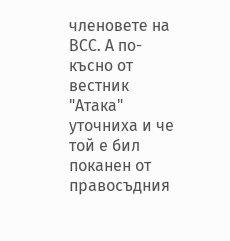членовете на ВСС. А по-късно от вестник "Атака" уточниха и че той е бил поканен от правосъдния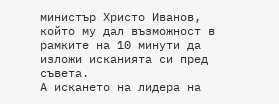министър Христо Иванов, който му дал възможност в рамките на 10 минути да изложи исканията си пред съвета.
А искането на лидера на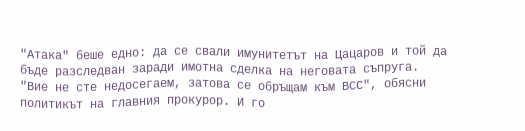"Атака" беше едно: да се свали имунитетът на Цацаров и той да бъде разследван заради имотна сделка на неговата съпруга.
"Вие не сте недосегаем, затова се обръщам към ВСС", обясни политикът на главния прокурор. И го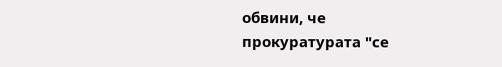обвини, че прокуратурата "се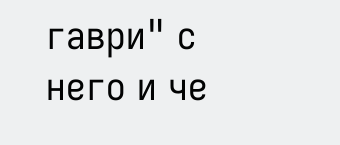гаври" с него и че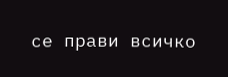се прави всичко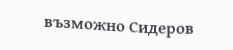възможно Сидеров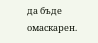да бъде омаскарен.